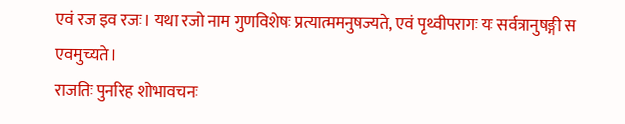एवं रज इव रजः। यथा रजो नाम गुणविशेषः प्रत्यात्ममनुषज्यते, एवं पृथ्वीपरागः यः सर्वत्रानुषङ्गी स एवमुच्यते।
राजतिः पुनरिह शोभावचनः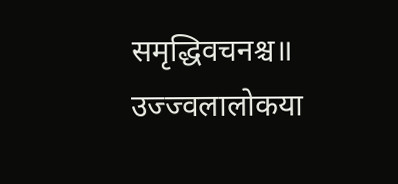समृद्धिवचनश्च॥
उज्ज्वलालोकया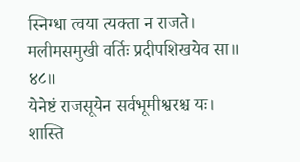स्निग्धा त्वया त्यक्ता न राजते।
मलीमसमुखी वर्तिः प्रदीपशिखयेव सा॥ ४८॥
येनेष्टं राजसूयेन सर्वभूमीश्वरश्च यः।
शास्ति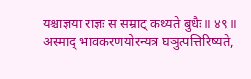यश्चाज्ञया राज्ञः स सम्राट् कथ्यते बुधैः॥ ४९॥
अस्माद् भावकरणयोरन्यत्र घञुत्पत्तिरिष्यते,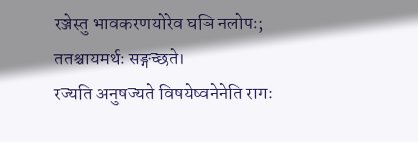रञ्जेस्तु भावकरणयोरेव घञि नलोपः; ततश्चायमर्थः सङ्गच्छते।
रज्यति अनुषज्यते विषयेष्वनेनेति रागः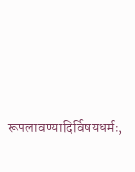रूपलावण्यादिर्विषयधर्मः,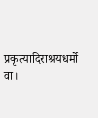प्रकृत्यादिराश्रयधर्मो वा।